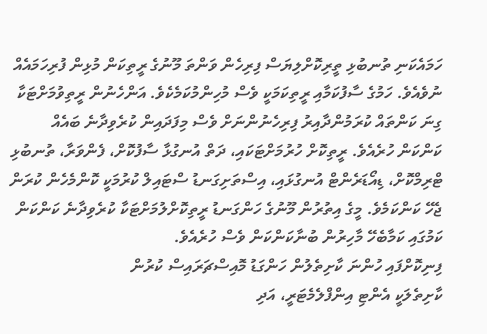ހަމައެކަނި ތުނބުޅި ތީރިކޮށްލިޔަސް ފިރިހެން ވަންތަ މޫނުގެ ރީތިކަން މުޅިން ފުރިހަމައެއް ނުވެއެވެ. ހަމުގެ ސާފުކަމާއި ރީތިކަމަކީ ވެސް މުހިންމުކަމެކެވެ. އަންހެނުން ރީތިވުމަށްޓަކާ ގިނަ ކަންތައް ކުރަމުންދާއިރު ފިރިހެނުންނަށް ވެސް މިފަދައިން ކުރެވިދާނެ ބައެއް ކަންކަން ހުރެއެވެ. ރީތިކޮށް ހުރުމަށްޓަކައި، ދަތް އުނގުޅާ ސާފުކޮށް، ފެންވަރާ، ތުނބުޅި ޓްރިމްކޮށް، ޑިއޯޑަރެންޓް އުނގުޅައި، އިސްތަށިގަނޑު ސްޓައިލް ކުރުމަކީ ކޮންމެހެން ކުރަން ޖެހޭ ކަންކަމެވެ. މީގެ އިތުރުން މޫނުގެ ހަންގަނޑު ރީތިކޮށްލުމަށްޓަކާ ކުރެވިދާނެ ކަންކަން ކަމުގައި ކަމާބެހޭ މާހިރުން ބުނާކަންކަން ވެސް ހުރެއެވެ.
ފިނިކޮށްފައި ހުންނަ ކާށިތެލުން ހަންގަޑު މޮއިސްޗަރައިސް ކުރުން
ކާށިތެލަކީ އެންޓި އިންފްލެމެޓަރީ، އަދި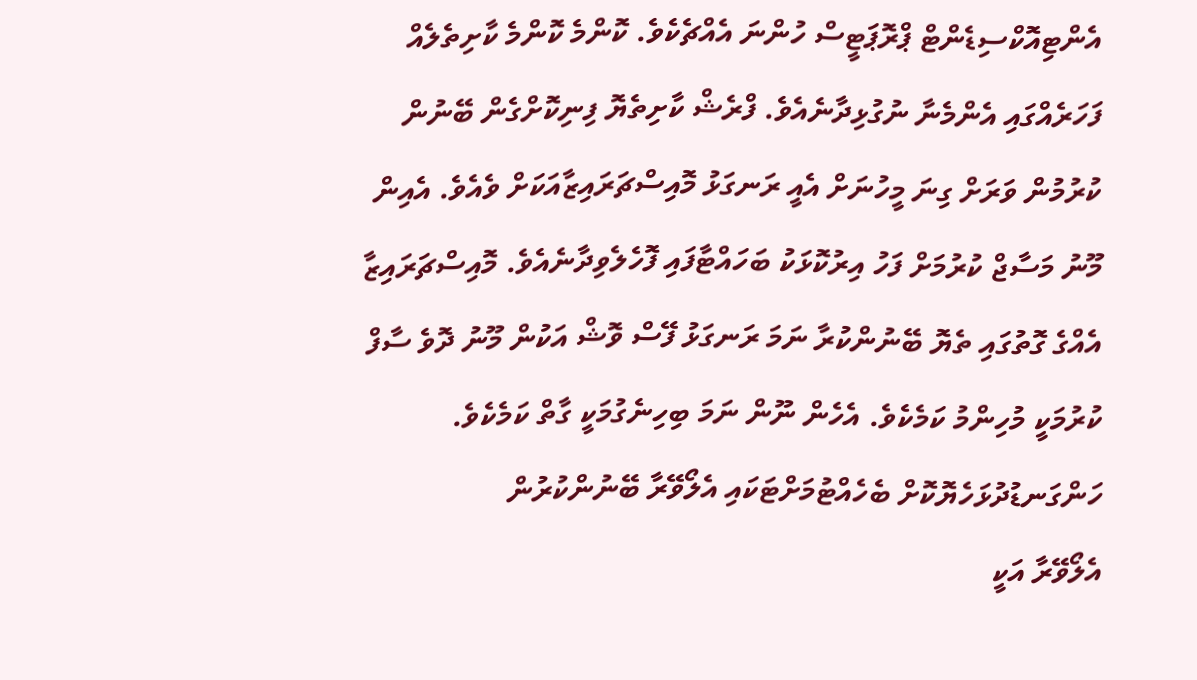އެންޓިއޮކްސިޑެންޓް ޕްރޮޕަޓީސް ހުންނަ އެއްޗެކެވެ. ކޮންމެ ކޮންމެ ކާށިތެލެއް ފަހަރެއްގައި އެންމެނާ ނުގުޅިދާނެއެވެ. ފްރެޝް ކާށިތެޔޮ ފިނިކޮށްގެން ބޭނުން ކުރުމުން ވަރަށް ގިނަ މީހުނަށް އެއީ ރަނގަޅު މޮއިސްޗަރައިޒާއަކަށް ވެއެވެ. އެއިން މޫނު މަސާޖް ކުރުމަށް ފަހު އިރުކޮޅަކު ބަހައްޓާފައި ފޮހެލެވިދާނެއެވެ. މޮއިސްޗަރައިޒާ އެއްގެ ގޮތުގައި ތެޔޮ ބޭނުންކުރާ ނަމަ ރަނގަޅު ފޭސް ވޮޝް އަކުން މޫނު ދޮވެ ސާފް ކުރުމަކީ މުހިންމު ކަމެކެވެ. އެހެން ނޫން ނަމަ ބިހިނެގުމަކީ ގާތް ކަމެކެވެ.
ހަންގަނޑުދުޅަހެޔޮކޮށް ބެހެއްޓުމަށްޓަކައި އެލޯވޭރާ ބޭނުންކުރުން
އެލޯވޭރާ އަކީ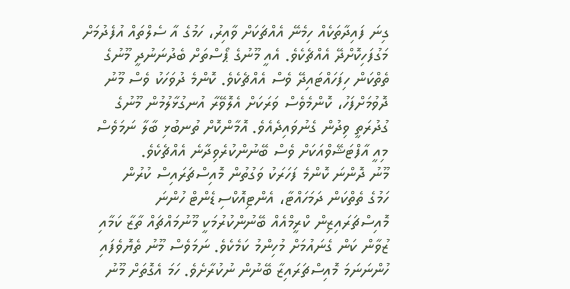ގިނަ ފައިދާތަކެއް ހިމެނޭ އެއްޗަކަށް ވާއިރު، ހަމުގެ އާ ސެލްތައް އުފެދުމަށް މަގުފަހިކޮށްދޭ އެއްޗެކެވެ. އެއީ މޫނުގެ ޕޯސްތަށް ބެދުނަނުދީ މޫނުގެ ތެތްކަން ހިފަހައްޓައިދޭ ވެސް އެއްޗެކެވެ. ކޮންމެ ދުވަހަކު ވެސް މޫނު ދޮވުމަށްފަހު، ކޮންމެވެސް ވަރަކަށް އެލޮވޭރާ އުނގުޅާލުމުން މޫނުގެ ގުދުރަތީ ވިދުން ގެނުވައިދެއެވެ. އޮމާންކޮށް ތުނބުޅި ބާލާ ނަމަވެސް މިއީ އާފްޓަޝޭވްއަކަށް ވެސް ބޭނުންކުރެވިދާނެ އެއްޗެކެވެ.
މޫނު ދޮންނަ ކޮންމެ ފަހަރަކު ވަގުތުން މޮއިސްޗަރައިސް ކުރުން
ހަމުގެ ތެތްކަން ދަމަހައްޓާ، އެންޓިއޮކްސިޑެންޓް ހުންނަ މޮއިސްޗަރައިޒިން ކްރީމްއެއް ބޭނުންކުރުމަކީ މޫނުމައްޗައް ތާޒާ ކަމާއި ޒުވާން ކަން ގެނައުމަށް މުހިންމު ކަމެކެވެ. ނަމަވެސް މޫނު ތެޔޮވެފައި ހުންނަނަމަ މޮއިސްޗަރައިޒާ ބޭނުން ނުކުރާށެވެ. ހަމަ އެގޮތަށް މޫނު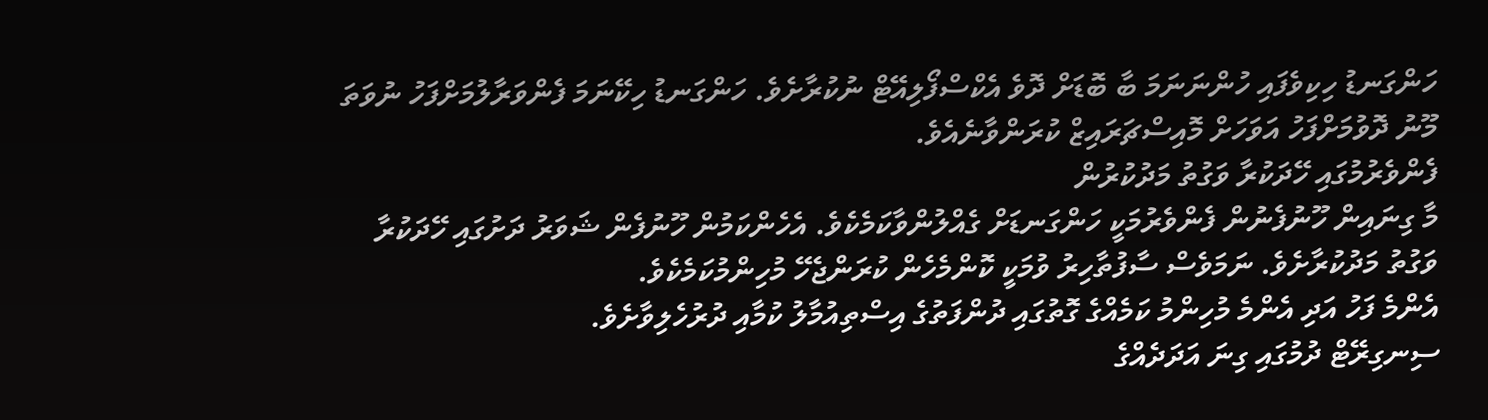ހަންގަނޑު ހިކިވެފައި ހުންނަނަމަ ބާ ބޮޑަށް ދޮވެ އެކްސްފޯލިއޭޓް ނުކުރާށެވެ. ހަންގަނޑު ހިކޭނަމަ ފެންވަރާލުމަށްފަހު ނުވަތަ މޫނު ދޮވުމަށްފަހު އަވަހަށް މޮއިސްޗަރައިޒް ކުރަންވާނެއެވެ.
ފެންވެރުމުގައި ހޭދަކުރާ ވަގުތު މަދުކުރުން
މާ ގިނައިން ހޫނުފެނުން ފެންވެރުމަކީ ހަންގަނޑަށް ގެއްލުންވާކަމެކެވެ. އެހެންކަމުން ހޫނުފެން ޝަވަރު ދަށުގައި ހޭދަކުރާ ވަގުތު މަދުކުރާށެވެ. ނަމަވެސް ސާފުތާހިރު ވުމަކީ ކޮންމެހެން ކުރަންޖެހޭ މުހިންމުކަމެކެވެ.
އެންމެ ފަހު އަދި އެންމެ މުހިންމު ކަމެއްގެ ގޮތުގައި ދުންފަތުގެ އިސްތިއުމާލު ކުމާއި ދުރުހެލިވާށެވެ.
ސިނގިރޭޓް ދުމުގައި ގިނަ އަދަދެއްގެ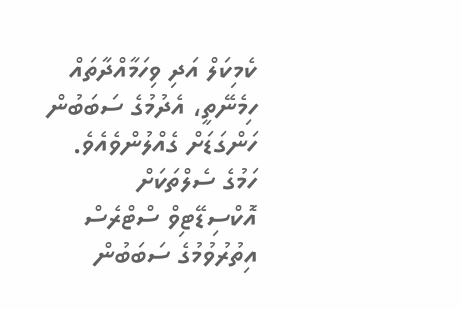ކެމިކަލް އަދި ވިހަމާއްދާތައް ހިމެނޭތީ، އެދުމުގެ ސަބަބުން ހަންގަޑަށް ގެއްލުންވެއެވެ. ހަމުގެ ސެލްތަކަށް އޮކްސިޑޭޓިވް ސްޓްރެސް އިތުރުވުމުގެ ސަބަބުން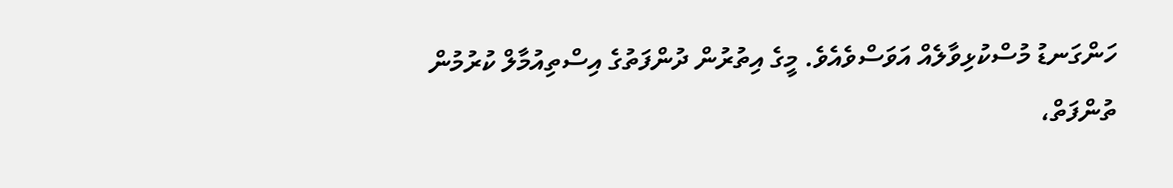ހަންގަނޑު މުސްކުޅިވާލެއް އަވަސްވެއެވެ. މީގެ އިތުރުން ދުންފަތުގެ އިސްތިއުމާލް ކުރުމުން ތުންފަތް،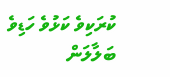ކުރަކިވެ ކަޅުވެ ހަޑިވެ ބަލާލަން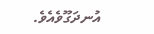އުނދަގޫވެއެވެ.